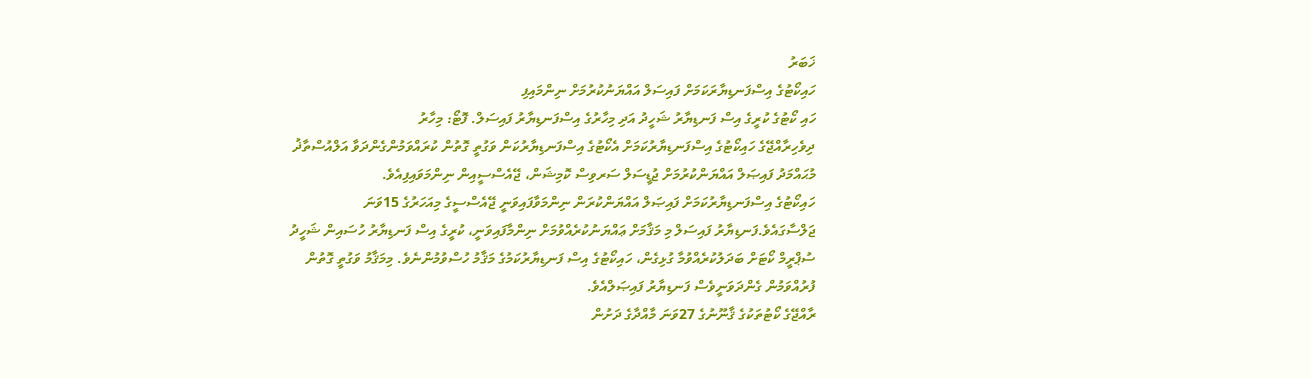ޚަބަރު
ހައިކޯޓުގެ އިސްފަނޑިޔާރަކަމަށް ފައިސަލް އައްޔަނުކުރުމަށް ނިންމައިފި
ހައި ކޯޓުގެ ކުރީގެ އިސް ފަނޑިޔާރު ޝަހީދު އަދި މިހާރުގެ އިސްފަނޑިޔާރު ފައިސަލް. ފޮޓޯ: މިހާރު
ދިވެހިރާއްޖޭގެ ހައިކޯޓުގެ އިސްފަނޑިޔާރުކަމަށް އެކޯޓުގެ އިސްފަނޑިޔާރުކަން ވަގުތީ ގޮތުން ކުރައްވަމުންގެންދަވާ އަލްއުސްތާޛު މުޙައްމަދު ފައިޞަލް އައްޔަންކުރުމަށް ޖުޑީސަލް ސަރވިސް ކޮމިޝަން، ޖޭއެސްސީއިން ނިންމަވައިފިއެވެ.
ހައިކޯޓުގެ އިސްފަނޑިޔާރުކަމަށް ފައިޞަލް އައްޔަންކުރަން ނިންމަވާފައިވަނީ ޖޭއެސްސީގެ މިއަހަރުގެ 15ވަނަ ޖަލްސާގައެވެ.ފަނޑިޔާރު ފައިސަލް މި މަޤާމަށް ޢައްޔަނުކުރެއްވުމަށް ނިންމާފައިވަނީ، ކުރީގެ އިސް ފަނޑިޔާރު ހުސައިން ޝަހީދު ސުޕްރީމް ކޯޓަށް ބަދަލުކުރެއްވުމާ ގުޅިގެން، ހައިކޯޓުގެ އިސް ފަނޑިޔާރުކަމުގެ މަޤާމު ހުސްވުމުންނެވެ. މިމަޤާމު ވަގުތީ ގޮތުން ފުރުއްވަމުން ގެންދަވަނީވެސް ފަނޑިޔާރު ފައިޞަލްއެވެ.
ރާއްޖޭގެ ކޯޓުތަކުގެ ޤާނޫނުގެ 27ވަނަ މާއްދާގެ ދަށުން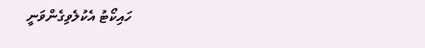ހައިކޯޓު އެކުލެވިގެންވަނީ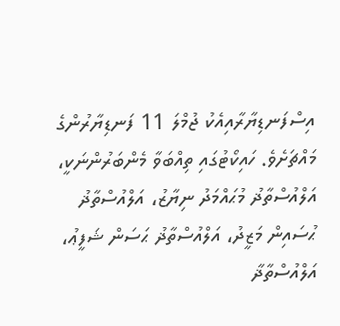އިސްފަނޑިޔާރާއިއެކު ޖުމްލަ 11 ފަނޑިޔާރުންގެ މައްޗަށެވެ. ހައިކޯޓުގައި ތިއްބަވާ މެންބަރުންނަކީ، އަލްއުސްތާޛު މުޙައްމަދު ނިޔާޒު، އަލްއުސްތާޛު ޙުސައިން މަޒީދު، އަލްއުސްތާޛު ޙަސަން ޝަފީޢު، އަލްއުސްތާޛާ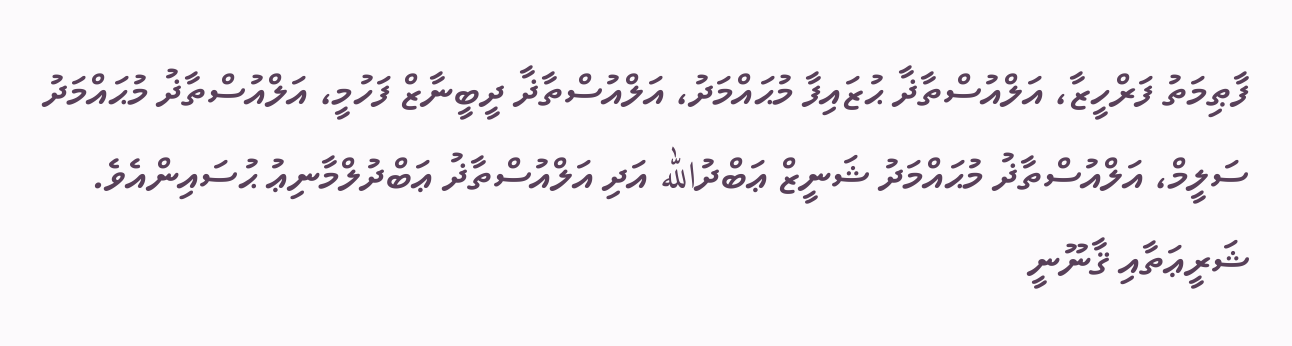ފާޠިމަތު ފަރްހީޒާ، އަލްއުސްތާޛާ ޙުޒައިފާ މުޙައްމަދު، އަލްއުސްތާޛާ ދީބީނާޒް ފަހުމީ، އަލްއުސްތާޛު މުޙައްމަދު ސަލީމް، އަލްއުސްތާޛު މުޙައްމަދު ޝަނީޒް ޢަބްދުالله އަދި އަލްއުސްތާޛު ޢަބްދުލްމާނިޢު ޙުސައިންއެވެ.
ޝަރީޢަތާއި ޤާނޫނީ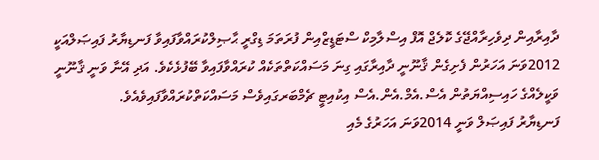ދާއިރާއިން ދިވެހިރާއްޖޭގެ ކޮލެޖް އޮފް އިސްލާމިކް ސްޓަޑީޒްއިން ފުރަތަމަ ޑިގްރީ ޙާޞިލްކުރައްވާފައިވާ ފަނޑިޔާރު ފައިޞަލްއަކީ 2012ވަނަ އަހަރުން ފެށިގެން ޤާނޫނީ ދާއިރާގައި ގިނަ މަސައްކަތްތަކެއް ކުރައްވާފައިވާ ބޭފުޅެކެވެ. އަދި އޭނާ ވަނީ ޤާނޫނީ ވަކީލެއްގެ ހައިސިއްޔަތުން އެސް.އެމް.އެން.އެސް އިކުއިޓީ ޗެމްބަރގައިވެސް މަސައްކަތްކުރައްވާފައިވެއެވެ.
ފަނޑިޔާރު ފައިޞަލް ވަނީ 2014ވަނަ އަހަރުގެ މެއި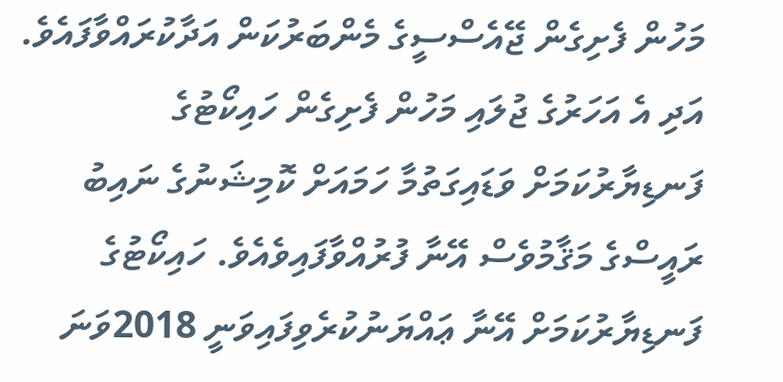މަހުން ފެށިގެން ޖޭއެސްސީގެ މެންބަރުކަން އަދާކުރައްވާފައެވެ. އަދި އެ އަހަރުގެ ޖުލައި މަހުން ފެށިގެން ހައިކޯޓުގެ ފަނޑިޔާރުކަމަށް ވަޑައިގަތުމާ ހަމައަށް ކޮމިޝަނުގެ ނައިބު ރައީސްގެ މަޤާމުވެސް އޭނާ ފުރުއްވާފައިވެއެވެ. ހައިކޯޓުގެ ފަނޑިޔާރުކަމަށް އޭނާ ޢައްޔަނުކުރެވިފައިވަނީ 2018ވަނަ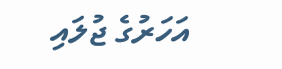އަހަރުގެ ޖުލައި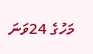މަހުގެ 24ވަނަ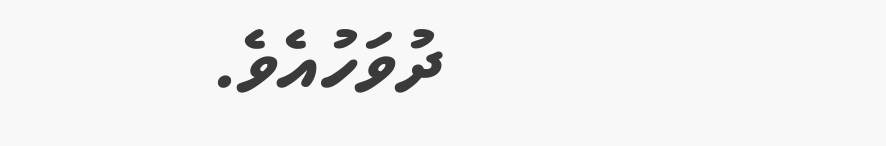ދުވަހުއެވެ.